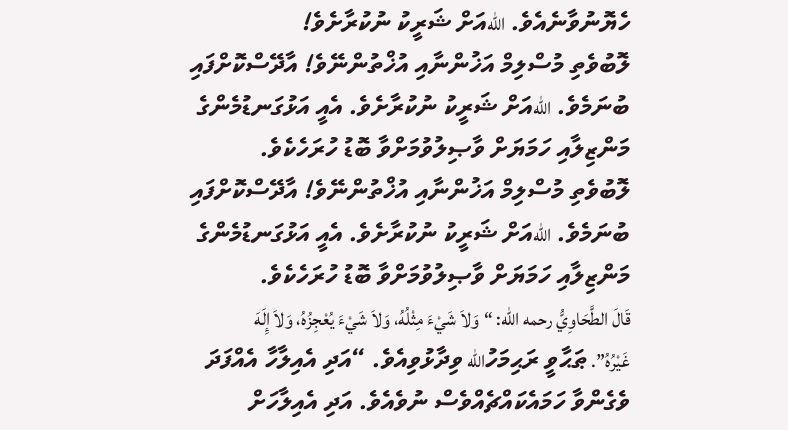ހެޔޮނުވާނެއެވެ. اللهއަށް ޝަރީކު ނުކުރާށެވެ!
ލޮބުވެތި މުސްލިމް އަޚުންނާއި އުޚްތުންނޭވެ! އާދޭސްކޮށްފައި ބުނަމެވެ. اللهއަށް ޝަރީކު ނުކުރާށެވެ. އެއީ އަޅުގަނޑުމެންގެ މަންޒިލާއި ހަމަޔަށް ވާޞިލުވުމަށްވާ ބޮޑު ހުރަހެކެވެ.
ލޮބުވެތި މުސްލިމް އަޚުންނާއި އުޚްތުންނޭވެ! އާދޭސްކޮށްފައި ބުނަމެވެ. اللهއަށް ޝަރީކު ނުކުރާށެވެ. އެއީ އަޅުގަނޑުމެންގެ މަންޒިލާއި ހަމަޔަށް ވާޞިލުވުމަށްވާ ބޮޑު ހުރަހެކެވެ.
قَالَ الطَّحَاوِيُّ رحمه الله: “وَلاَ شَيْءَ مِثْلُهُ، وَلاَ شَيْءَ يُعْجِزُهُ، وَلاَ إِلَهَ غَيْرُهُ”. ޠަޙާވީ ރަޙިމަހުالله ވިދާޅުވިއެވެ. “އަދި އެއިލާހާ އެއްފަދަ ވެގެންވާ ހަމައެކައްޗެއްވެސް ނުވެއެވެ. އަދި އެއިލާހަށް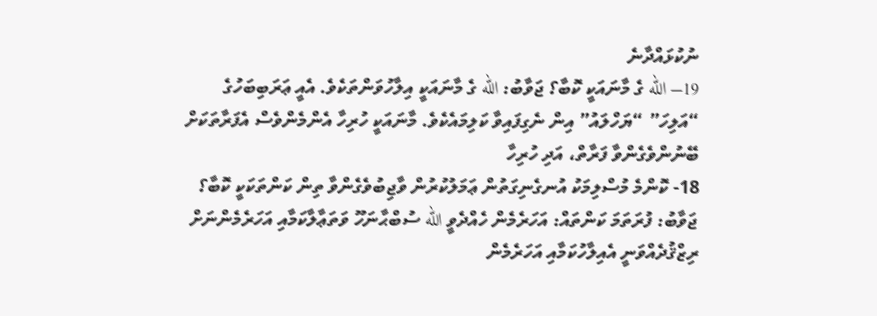ނުކުޅައްދާނެ
19– الله ގެ މާނައަކީ ކޮބާ؟ ޖަވާބު: الله ގެ މާނައަކީ އިލާހުވަންތަކެވެ. އެއީ ޢަރަބިބަހުގެ “އަލިހަ” “ޔަހްލައު” އިން ނެގިފައިވާ ކަލިމައެކެވެ. މާނައަކީ ހުރިހާ އެންމެންވެސް އެފަރާތަކަށް ބޭނުންވެގެންވާ ފަރާތް، އަދި ހުރިހާ
18- ކޮންމެ މުސްލިމަކު އުނގެނިގަތުން ޢަމަލުކުރުން ވާޖިބުވެގެންވާ ތިން ކަންތަކަކީ ކޮބާ؟ ޖަވާބު: ފުރަތަމަ ކަންތައް: އަހަރެމެން ހެއްދެވީ الله ސުބްޙާނަހޫ ވަތަޢާލާކަމާއި އަހަރެމެންނަށް ރިޒްޤުދެއްވަނީ އެއިލާހުކަމާއި އަހަރެމެން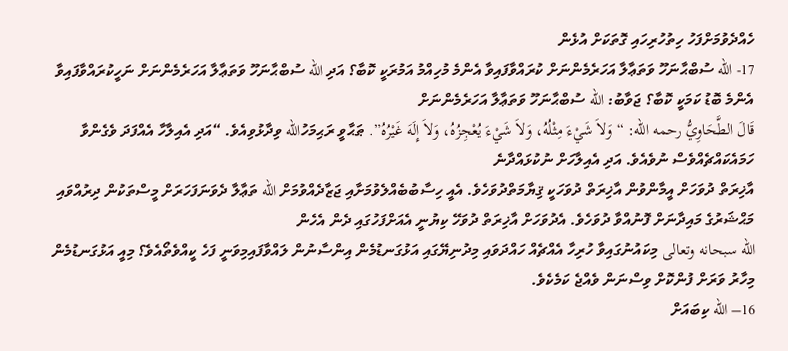ހެއްދެވުމަށްފަހު ހިތުހުރިހައި ގޮތަކަށް އުޅެން
17- الله ސުބްޙާނަހޫ ވަތަޢާލާ އަހަރެމެންނަށް ކުރައްވާފައިވާ އެންމެ މުހިއްމު އަމުރަކީ ކޮބާ؟ އަދި الله ސުބްޙާނަހޫ ވަތަޢާލާ އަހަރެމެންނަށް ނަހީކުރައްވާފައިވާ އެންމެ ބޮޑު ކަމަކީ ކޮބާ؟ ޖަވާބު: الله ސުބްޙާނަހޫ ވަތަޢާލާ އަހަރެމެންނަށް
قَالَ الطَّحَاوِيُّ رحمه الله: “وَلاَ شَيْءَ مِثْلُهُ، وَلاَ شَيْءَ يُعْجِزُهُ، وَلاَ إِلَهَ غَيْرُهُ”. ޠަޙާވީ ރަޙިމަހުالله ވިދާޅުވިއެވެ. “އަދި އެއިލާހާ އެއްފަދަ ވެގެންވާ ހަމައެކައްޗެއްވެސް ނުވެއެވެ. އަދި އެއިލާހަށް ނުކުޅައްދާނެ
އާޚިރަތް ދުވަހަށް އީމާންވުން އާޚިރަތް ދުވަހަކީ ޤިޔާމަތްދުވަހެވެ. އެއީ ހިސާބުބެއްލެވުމަށާއި ޖަޒާދެއްވުމަށް الله ތަޢާލާ ދެވަނަފަހަރަށް މީސްތަކުން ދިރުއްވައި މަޙްޝަރުގެ މައިދާނަށް ފޮނުއްވާ ދުވަހެވެ. އެދުވަހަށް އާޚިރަތް ދުވަހޭ ކިޔުނީ އެއަށްފަހުގައި ދެން އެހެން
الله سبحانه وتعالى މިކައުނުގައިވާ ހުރިހާ އެއްޗެއް ހައްދަވައި މިދުނިޔޭގައި އަޅުގަނޑުމެން އިންސާނުން ލައްވާފައިމިވަނީ ފަހެ ކީއްވެތޯއެވެ؟ މިއީ އަޅުގަނޑުމެން މިހާރު ވަރަށް ފުންކޮށް ވިސްނަން ވެއްޖެ ކަމެކެވެ.
16– الله ކިބައަށް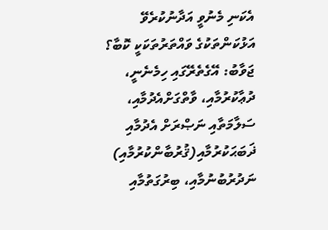އެކަނި މެނުވީ އަދާނުކުރެވޭ އަޅުކަންތަކުގެ ވައްތަރުތަކަކީ ކޮބާ؟ ޖަވާބު: އޭގެތެރޭގައި ހިމެނެނީ، ދުޢާކުރުމާއި، ވާތްގަށްއެދުމާއި، ސަލާމަތާއި ނަޞްރަށް އެދުމާއި ޛަބަޙަކުރުމާއި(ޤުރުބާންކުރުމާއި) ނަދުރުބުނުމާއި، ބިރުގަތުމާއި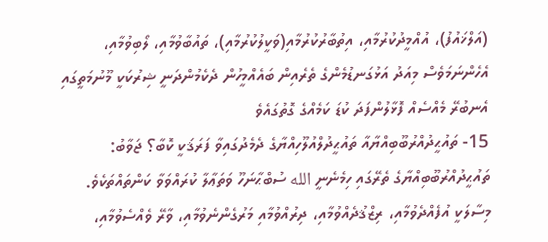(އަލްޚައުފު)، އުއްމީދުކުރުމާއި، އިތުބާރުކުރުމާއި(ވަކީލުކުރުމާއި)، ތައުބާވުމާއި، ލޯބިވުމާއި،
އެހެންނަމަވެސް މިއަދު އަޅުގަނޑުމެންގެ ތެރެއިން ބައެއްމީހުން ދެކެމުންދަނީ ޝިރުކަކީ މޫނުމަތީގައި އެނބުރޭ މެއްސެއް ފޮޅާލުންފަދަ ކުޑަ ކަމެއްގެ ގޮތުގައެވެ
15- ތައުޙީދުއްރުބޫބިއްޔާއާ ތައުޙީދުލްއުލޫހިއްޔާގެ ދެމެދުގައިވާ ފަރަޤަކީ ކޮބާ؟ ޖަވާބު: ތައުޙީދުއްރުބޫބިއްޔާގެ ތެރޭގައި ހިމެނެނީ الله ސުބްޙާނަހޫ ވަތަޢާލާ ކުރައްވަވާ ކަންތައްތަކެވެ. މިސާލަކީ އުފެއްދެވުމާއި، ރިޒްޤުދެއްވުމާއި، ދިރުއްވުމާއި މަރުގެންނެވުމާއި، ވާރޭ ވެއްސެވުމާއި،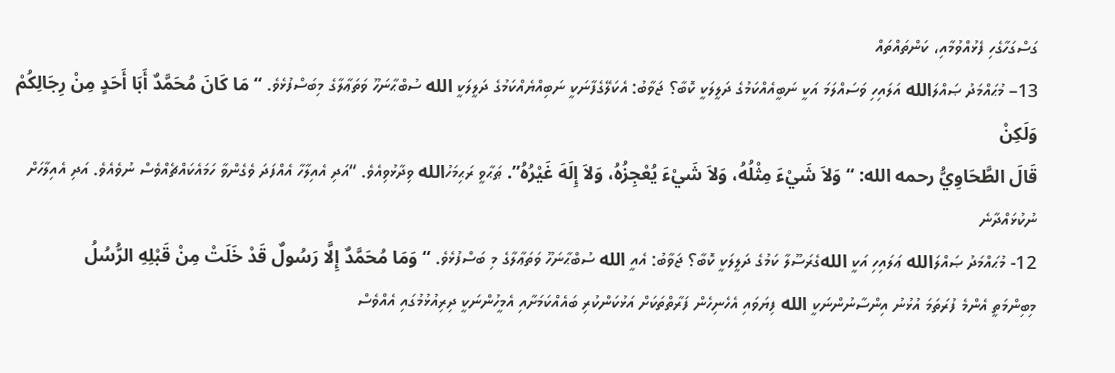ގަސްގަހާގެހި ފެޅުއްވުމާއި، ކަންތައްތައް
13– މުޙައްމަދު ޞައްލަالله އަލައިހި ވަސައްލަމަ އަކީ ނަބީއެއްކަމުގެ ދަލީލަކީ ކޮބާ؟ ޖަވާބު: އެކަލޭގެފާނަކީ ނަބިއްޔެއްކަމުގެ ދަލީލަކީ الله ސުބްޙާނަހޫ ވަތަޢާލާގެ މިބަސްފުޅެވެ. “مَا كَانَ مُحَمَّدٌ أَبَا أَحَدٍ مِنْ رِجَالِكُمْ وَلَكِنْ
قَالَ الطَّحَاوِيُّ رحمه الله: “وَلاَ شَيْءَ مِثْلُهُ، وَلاَ شَيْءَ يُعْجِزُهُ، وَلاَ إِلَهَ غَيْرُهُ”. ޠަޙާވީ ރަޙިމަހުالله ވިދާޅުވިއެވެ. “އަދި އެއިލާހާ އެއްފަދަ ވެގެންވާ ހަމައެކައްޗެއްވެސް ނުވެއެވެ. އަދި އެއިލާހަށް ނުކުޅައްދާނެ
12- މުޙައްމަދު ޞައްލަالله ޢަލައިހި އަކީ اللهގެރަސޫލާ ކަމުގެ ދަލީލަކީ ކޮބާ؟ ޖަވާބު: އެއީ الله ސުބްޙާނަހޫ ވަތަޢާލާގެ މި ބަސްފުޅެވެ. “وَمَا مُحَمَّدٌ إِلَّا رَسُولٌ قَدْ خَلَتْ مِنْ قَبْلِهِ الرُّسُلُ
މިބިންމަތީ އެންމެ ފުރަތަމަ އުޅުނު އިންސާނުންނަކީ الله ފިޔަވައި އެހެނިހެން ފަރާތްތަކަށް އަޅުކަންކުރި ބައެއްކަމަށާއި އެމީހުންނަކީ ދިރިއުޅުމުގައި އެއްވެސް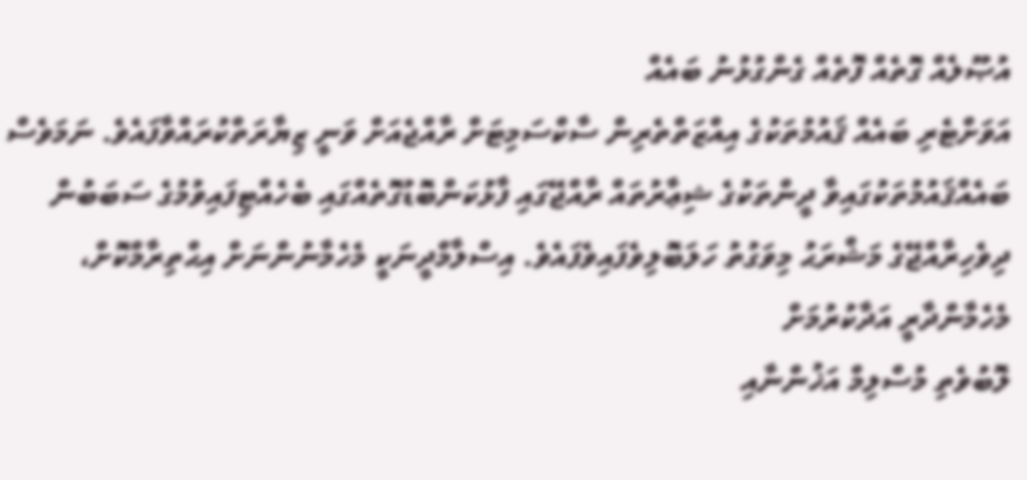އުޞޫލެއް ގޮތެއް ފޮތެއް ގެންގުޅުނު ބައެއް
އަވަށްޓެރި ބައެއް ޤައުމުތަކުގެ އިއްޒަތްތެރިން ސާކްސަމިޓަށް ރާއްޖެއަށް ވަނީ ޒިޔާރަތްކުރައްވާފައެވެ. ނަމަވެސް ބައެއްޤައުމުތަކުގައިވާ ދީންތަކުގެ ޝިޢާރުތައް ރާއްޖޭގައި ފާޅުކަންބޮޑުގޮތެއްގައި ބެހެއްޓިފައިވުމުގެ ސަބަބުން ދިވެހިރާއްޖޭގެ މަޝްރަޙު މިވަގުތު ހަލަބޮލިވެފައިވެފައެވެ. އިސްލާމްދީނަކީ މެހެމާނުންނަށް އިޙްތިރާމްކޮށް، މެހެމާންދާރީ އަދާކުރުމަށް
ލޮބުވެތި މުސްލިމް އަޚުންނާއި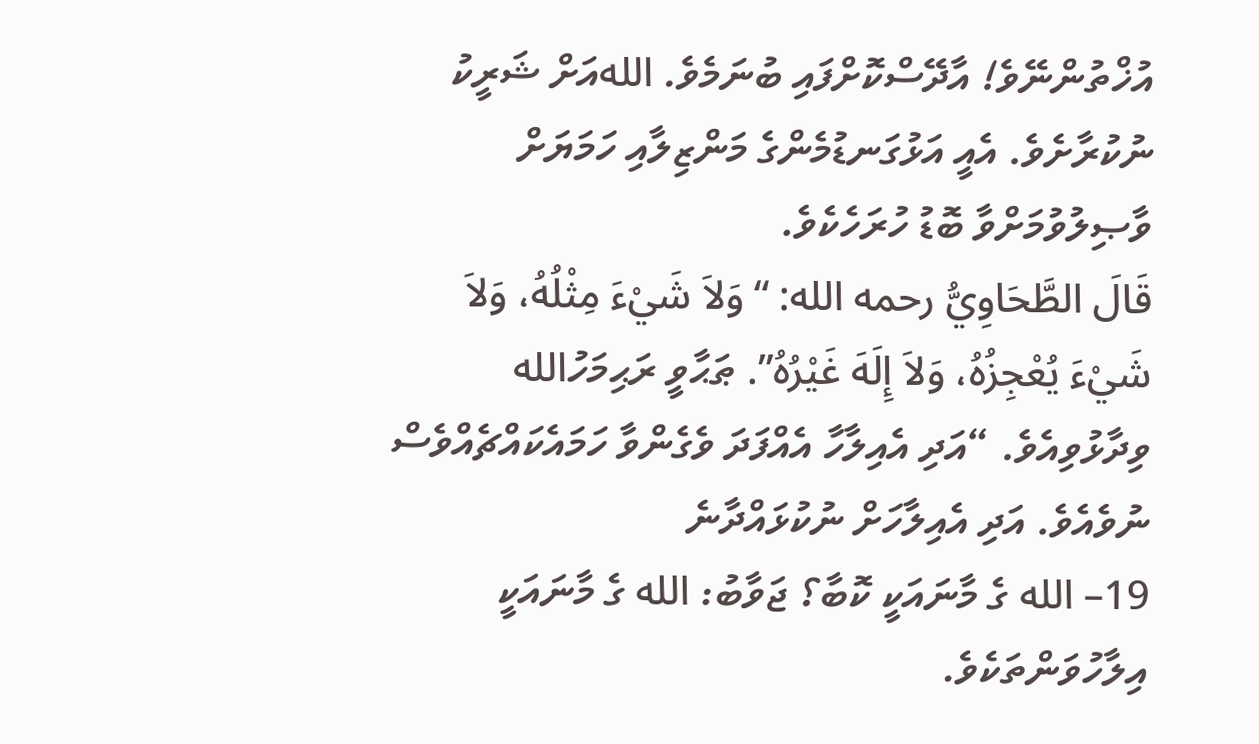އުޚްތުންނޭވެ! އާދޭސްކޮށްފައި ބުނަމެވެ. اللهއަށް ޝަރީކު ނުކުރާށެވެ. އެއީ އަޅުގަނޑުމެންގެ މަންޒިލާއި ހަމަޔަށް ވާޞިލުވުމަށްވާ ބޮޑު ހުރަހެކެވެ.
قَالَ الطَّحَاوِيُّ رحمه الله: “وَلاَ شَيْءَ مِثْلُهُ، وَلاَ شَيْءَ يُعْجِزُهُ، وَلاَ إِلَهَ غَيْرُهُ”. ޠަޙާވީ ރަޙިމަހުالله ވިދާޅުވިއެވެ. “އަދި އެއިލާހާ އެއްފަދަ ވެގެންވާ ހަމައެކައްޗެއްވެސް ނުވެއެވެ. އަދި އެއިލާހަށް ނުކުޅައްދާނެ
19– الله ގެ މާނައަކީ ކޮބާ؟ ޖަވާބު: الله ގެ މާނައަކީ އިލާހުވަންތަކެވެ.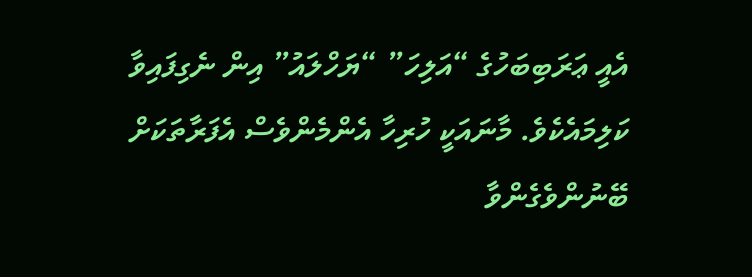އެއީ ޢަރަބިބަހުގެ “އަލިހަ” “ޔަހްލައު” އިން ނެގިފައިވާ ކަލިމައެކެވެ. މާނައަކީ ހުރިހާ އެންމެންވެސް އެފަރާތަކަށް ބޭނުންވެގެންވާ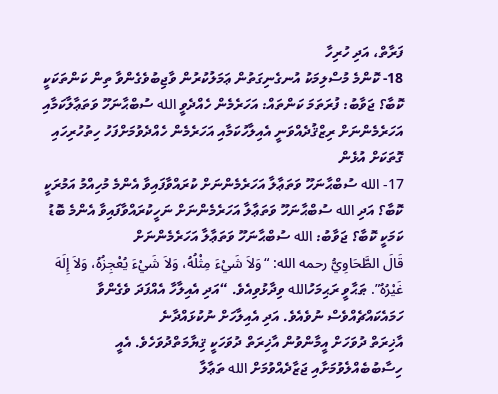ފަރާތް، އަދި ހުރިހާ
18- ކޮންމެ މުސްލިމަކު އުނގެނިގަތުން ޢަމަލުކުރުން ވާޖިބުވެގެންވާ ތިން ކަންތަކަކީ ކޮބާ؟ ޖަވާބު: ފުރަތަމަ ކަންތައް: އަހަރެމެން ހެއްދެވީ الله ސުބްޙާނަހޫ ވަތަޢާލާކަމާއި އަހަރެމެންނަށް ރިޒްޤުދެއްވަނީ އެއިލާހުކަމާއި އަހަރެމެން ހެއްދެވުމަށްފަހު ހިތުހުރިހައި ގޮތަކަށް އުޅެން
17- الله ސުބްޙާނަހޫ ވަތަޢާލާ އަހަރެމެންނަށް ކުރައްވާފައިވާ އެންމެ މުހިއްމު އަމުރަކީ ކޮބާ؟ އަދި الله ސުބްޙާނަހޫ ވަތަޢާލާ އަހަރެމެންނަށް ނަހީކުރައްވާފައިވާ އެންމެ ބޮޑު ކަމަކީ ކޮބާ؟ ޖަވާބު: الله ސުބްޙާނަހޫ ވަތަޢާލާ އަހަރެމެންނަށް
قَالَ الطَّحَاوِيُّ رحمه الله: “وَلاَ شَيْءَ مِثْلُهُ، وَلاَ شَيْءَ يُعْجِزُهُ، وَلاَ إِلَهَ غَيْرُهُ”. ޠަޙާވީ ރަޙިމަހުالله ވިދާޅުވިއެވެ. “އަދި އެއިލާހާ އެއްފަދަ ވެގެންވާ ހަމައެކައްޗެއްވެސް ނުވެއެވެ. އަދި އެއިލާހަށް ނުކުޅައްދާނެ
އާޚިރަތް ދުވަހަށް އީމާންވުން އާޚިރަތް ދުވަހަކީ ޤިޔާމަތްދުވަހެވެ. އެއީ ހިސާބުބެއްލެވުމަށާއި ޖަޒާދެއްވުމަށް الله ތަޢާލާ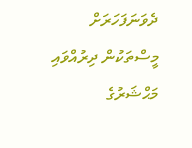ދެވަނަފަހަރަށް މީސްތަކުން ދިރުއްވައި މަޙްޝަރުގެ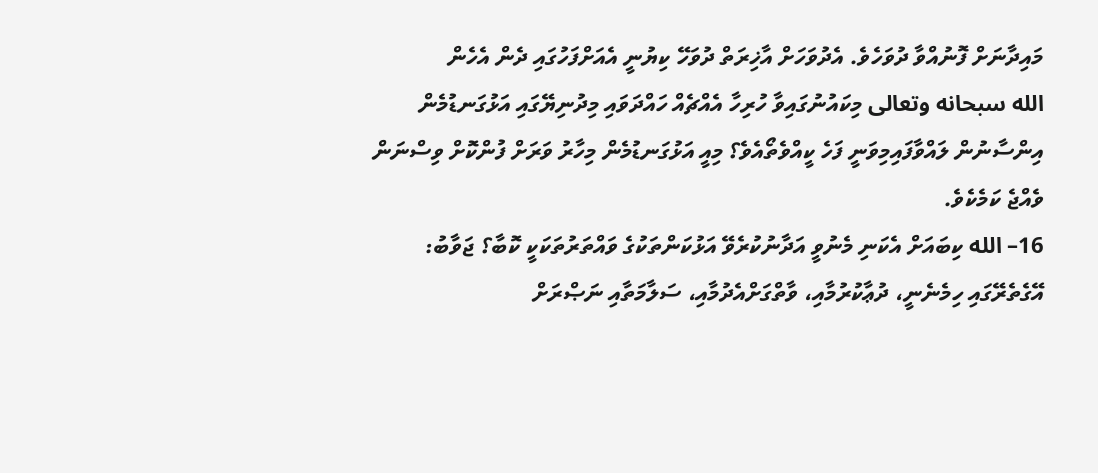މައިދާނަށް ފޮނުއްވާ ދުވަހެވެ. އެދުވަހަށް އާޚިރަތް ދުވަހޭ ކިޔުނީ އެއަށްފަހުގައި ދެން އެހެން
الله سبحانه وتعالى މިކައުނުގައިވާ ހުރިހާ އެއްޗެއް ހައްދަވައި މިދުނިޔޭގައި އަޅުގަނޑުމެން އިންސާނުން ލައްވާފައިމިވަނީ ފަހެ ކީއްވެތޯއެވެ؟ މިއީ އަޅުގަނޑުމެން މިހާރު ވަރަށް ފުންކޮށް ވިސްނަން ވެއްޖެ ކަމެކެވެ.
16– الله ކިބައަށް އެކަނި މެނުވީ އަދާނުކުރެވޭ އަޅުކަންތަކުގެ ވައްތަރުތަކަކީ ކޮބާ؟ ޖަވާބު: އޭގެތެރޭގައި ހިމެނެނީ، ދުޢާކުރުމާއި، ވާތްގަށްއެދުމާއި، ސަލާމަތާއި ނަޞްރަށް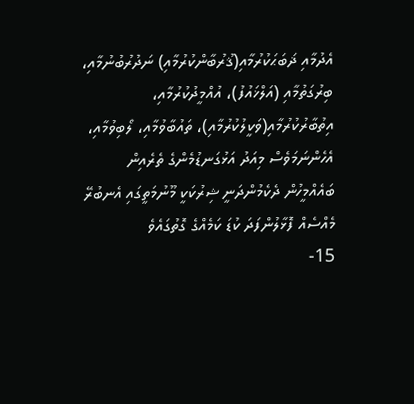އެދުމާއި ޛަބަޙަކުރުމާއި(ޤުރުބާންކުރުމާއި) ނަދުރުބުނުމާއި، ބިރުގަތުމާއި (އަލްޚައުފު)، އުއްމީދުކުރުމާއި، އިތުބާރުކުރުމާއި(ވަކީލުކުރުމާއި)، ތައުބާވުމާއި، ލޯބިވުމާއި،
އެހެންނަމަވެސް މިއަދު އަޅުގަނޑުމެންގެ ތެރެއިން ބައެއްމީހުން ދެކެމުންދަނީ ޝިރުކަކީ މޫނުމަތީގައި އެނބުރޭ މެއްސެއް ފޮޅާލުންފަދަ ކުޑަ ކަމެއްގެ ގޮތުގައެވެ
15-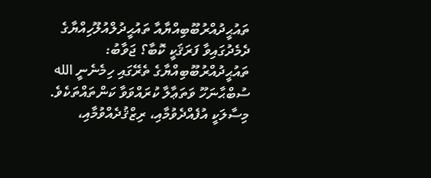ތައުޙީދުއްރުބޫބިއްޔާއާ ތައުޙީދުލްއުލޫހިއްޔާގެ ދެމެދުގައިވާ ފަރަޤަކީ ކޮބާ؟ ޖަވާބު: ތައުޙީދުއްރުބޫބިއްޔާގެ ތެރޭގައި ހިމެނެނީ الله ސުބްޙާނަހޫ ވަތަޢާލާ ކުރައްވަވާ ކަންތައްތަކެވެ. މިސާލަކީ އުފެއްދެވުމާއި، ރިޒްޤުދެއްވުމާއި،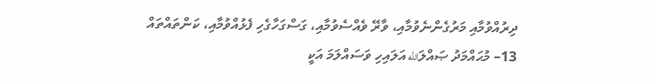ދިރުއްވުމާއި މަރުގެންނެވުމާއި، ވާރޭ ވެއްސެވުމާއި، ގަސްގަހާގެހި ފެޅުއްވުމާއި، ކަންތައްތައް
13– މުޙައްމަދު ޞައްލަالله އަލައިހި ވަސައްލަމަ އަކީ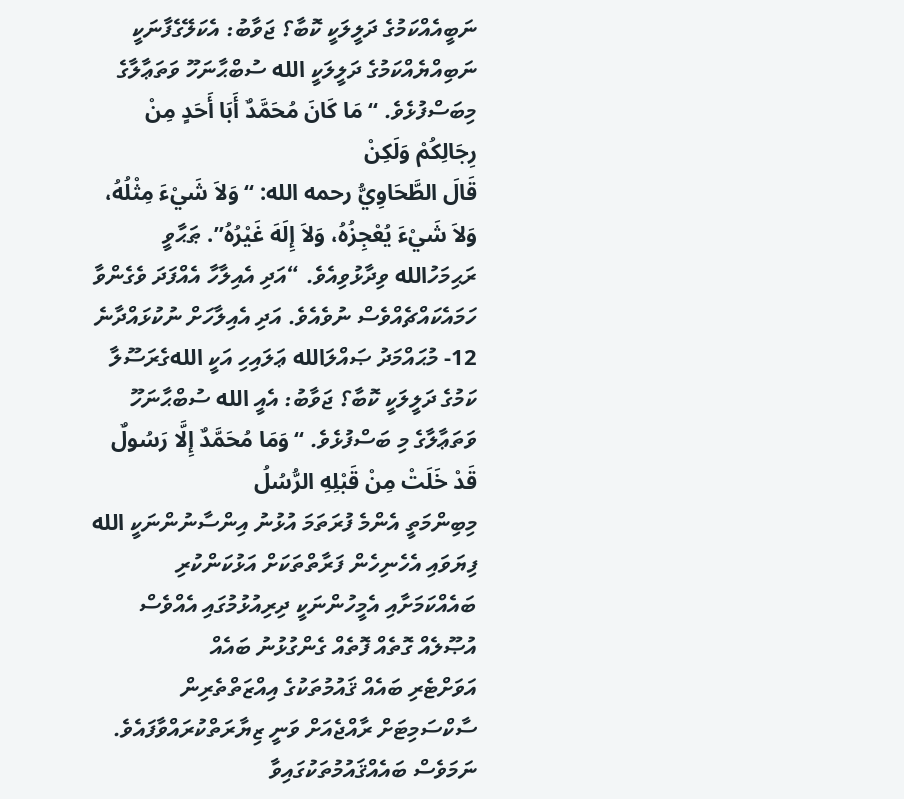ނަބީއެއްކަމުގެ ދަލީލަކީ ކޮބާ؟ ޖަވާބު: އެކަލޭގެފާނަކީ ނަބިއްޔެއްކަމުގެ ދަލީލަކީ الله ސުބްޙާނަހޫ ވަތަޢާލާގެ މިބަސްފުޅެވެ. “مَا كَانَ مُحَمَّدٌ أَبَا أَحَدٍ مِنْ رِجَالِكُمْ وَلَكِنْ
قَالَ الطَّحَاوِيُّ رحمه الله: “وَلاَ شَيْءَ مِثْلُهُ، وَلاَ شَيْءَ يُعْجِزُهُ، وَلاَ إِلَهَ غَيْرُهُ”. ޠަޙާވީ ރަޙިމަހުالله ވިދާޅުވިއެވެ. “އަދި އެއިލާހާ އެއްފަދަ ވެގެންވާ ހަމައެކައްޗެއްވެސް ނުވެއެވެ. އަދި އެއިލާހަށް ނުކުޅައްދާނެ
12- މުޙައްމަދު ޞައްލަالله ޢަލައިހި އަކީ اللهގެރަސޫލާ ކަމުގެ ދަލީލަކީ ކޮބާ؟ ޖަވާބު: އެއީ الله ސުބްޙާނަހޫ ވަތަޢާލާގެ މި ބަސްފުޅެވެ. “وَمَا مُحَمَّدٌ إِلَّا رَسُولٌ قَدْ خَلَتْ مِنْ قَبْلِهِ الرُّسُلُ
މިބިންމަތީ އެންމެ ފުރަތަމަ އުޅުނު އިންސާނުންނަކީ الله ފިޔަވައި އެހެނިހެން ފަރާތްތަކަށް އަޅުކަންކުރި ބައެއްކަމަށާއި އެމީހުންނަކީ ދިރިއުޅުމުގައި އެއްވެސް އުޞޫލެއް ގޮތެއް ފޮތެއް ގެންގުޅުނު ބައެއް
އަވަށްޓެރި ބައެއް ޤައުމުތަކުގެ އިއްޒަތްތެރިން ސާކްސަމިޓަށް ރާއްޖެއަށް ވަނީ ޒިޔާރަތްކުރައްވާފައެވެ. ނަމަވެސް ބައެއްޤައުމުތަކުގައިވާ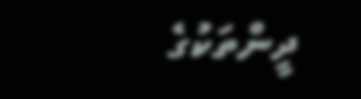ދީންތަކުގެ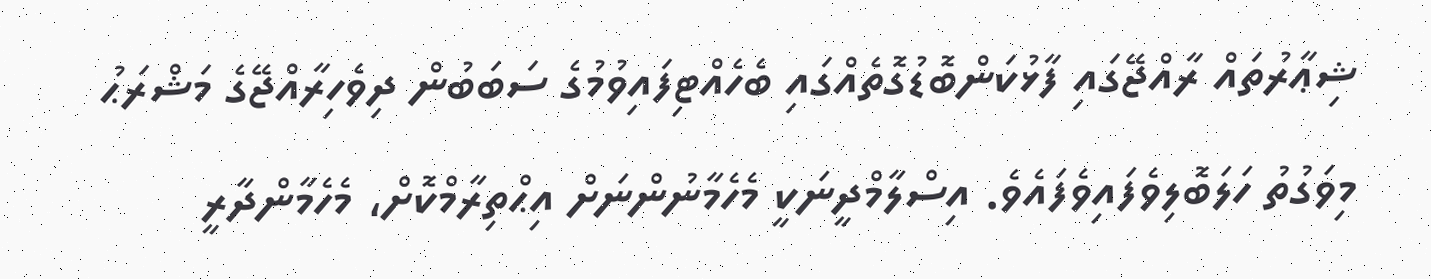ޝިޢާރުތައް ރާއްޖޭގައި ފާޅުކަންބޮޑުގޮތެއްގައި ބެހެއްޓިފައިވުމުގެ ސަބަބުން ދިވެހިރާއްޖޭގެ މަޝްރަޙު މިވަގުތު ހަލަބޮލިވެފައިވެފައެވެ. އިސްލާމްދީނަކީ މެހެމާނުންނަށް އިޙްތިރާމްކޮށް، މެހެމާންދާރީ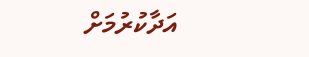އަދާކުރުމަށް